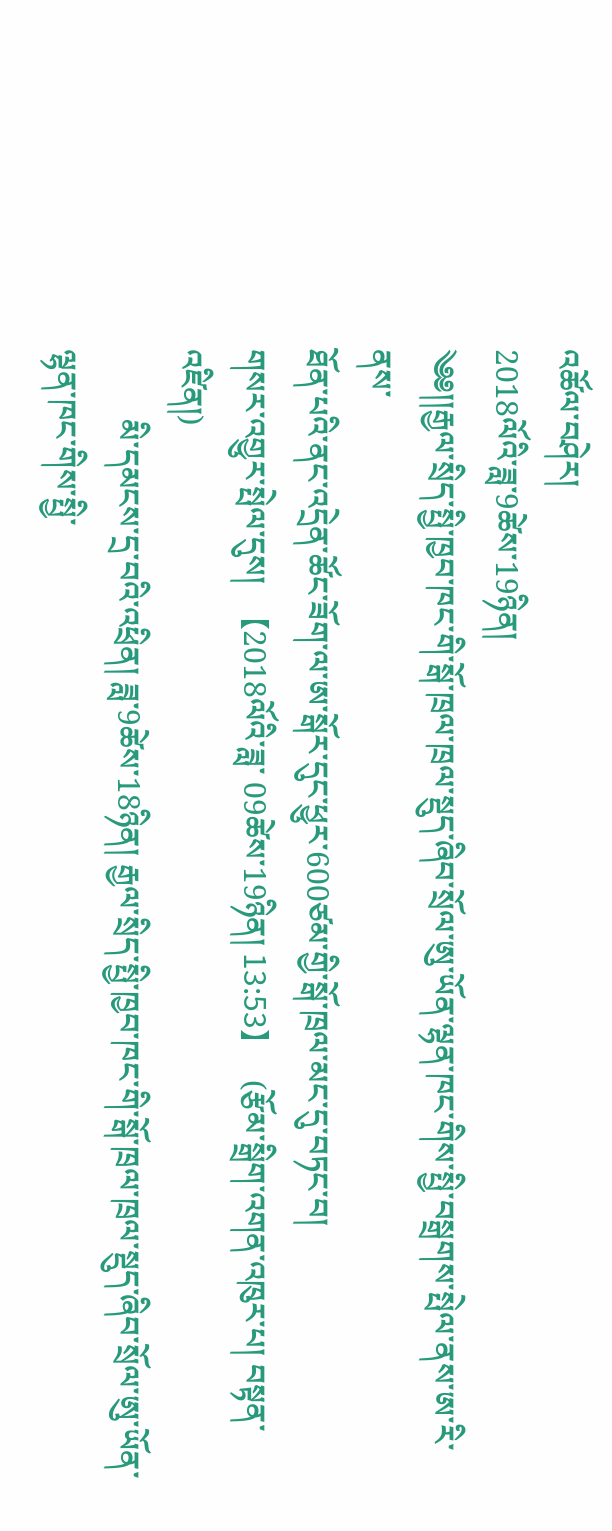འཚོལ་བཤེར།
2018ལོའི་ཟླ་9ཚེས་19ཉིན།
༄༅།།རྒྱལ་སྲིད་སྤྱི་ཁྱབ་ཁང་གི་སྒོ་ཁྲལ་ཁྲལ་སྡུད་ཞིབ་སྲོལ་ཨུ་ཡོན་ལྷན་ཁང་གིས་སྤྱི་བསྒྲགས་སྤེལ་ནས་ཨ་རི་ནས་
ཐོན་པའི་ནང་འདྲེན་ཚོང་ཟོག་ལ་ཨ་སྒོར་དུང་ཕྱུར་600ཙམ་གྱི་སྒོ་ཁྲལ་མང་དུ་བཏང་བ།
གསར་འགྱུར་སྤེལ་དུས།  【2018ལོའི་ཟླ་ 09ཚེས་19ཉིན། 13:53】   (རྩོམ་སྒྲིག་འགན་འཁུར་པ། བསྟན་འཛིན།)
         མི་དམངས་དྲ་བའི་འཕྲིན། ཟླ་9ཚེས་18ཉིན། རྒྱལ་སྲིད་སྤྱི་ཁྱབ་ཁང་གི་སྒོ་ཁྲལ་ཁྲལ་སྡུད་ཞིབ་སྲོལ་ཨུ་ཡོན་ལྷན་ཁང་གིས་སྤྱི་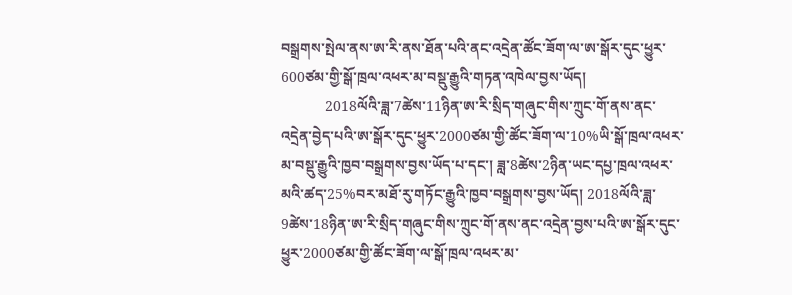བསྒྲགས་སྤེལ་ནས་ཨ་རི་ནས་ཐོན་པའི་ནང་འདྲེན་ཚོང་ཟོག་ལ་ཨ་སྒོར་དུང་ཕྱུར་600ཙམ་གྱི་སྒོ་ཁྲལ་འཕར་མ་བསྡུ་རྒྱུའི་གཏན་འཁེལ་བྱས་ཡོད།
            2018ལོའི་ཟླ་7ཚེས་11ཉིན་ཨ་རི་སྲིད་གཞུང་གིས་ཀྲུང་གོ་ནས་ནང་འདྲེན་བྱེད་པའི་ཨ་སྒོར་དུང་ཕྱུར་2000ཙམ་གྱི་ཚོང་ཟོག་ལ་10%ཡི་སྒོ་ཁྲལ་འཕར་མ་བསྡུ་རྒྱུའི་ཁྱབ་བསྒྲགས་བྱས་ཡོད་པ་དང་། ཟླ་8ཚེས་2ཉིན་ཡང་དཔྱ་ཁྲལ་འཕར་མའི་ཚད་25%བར་མཐོ་རུ་གཏོང་རྒྱུའི་ཁྱབ་བསྒྲགས་བྱས་ཡོད། 2018ལོའི་ཟླ་9ཚེས་18ཉིན་ཨ་རི་སྲིད་གཞུང་གིས་ཀྲུང་གོ་ནས་ནང་འདྲེན་བྱས་པའི་ཨ་སྒོར་དུང་ཕྱུར་2000ཙམ་གྱི་ཚོང་ཟོག་ལ་སྒོ་ཁྲལ་འཕར་མ་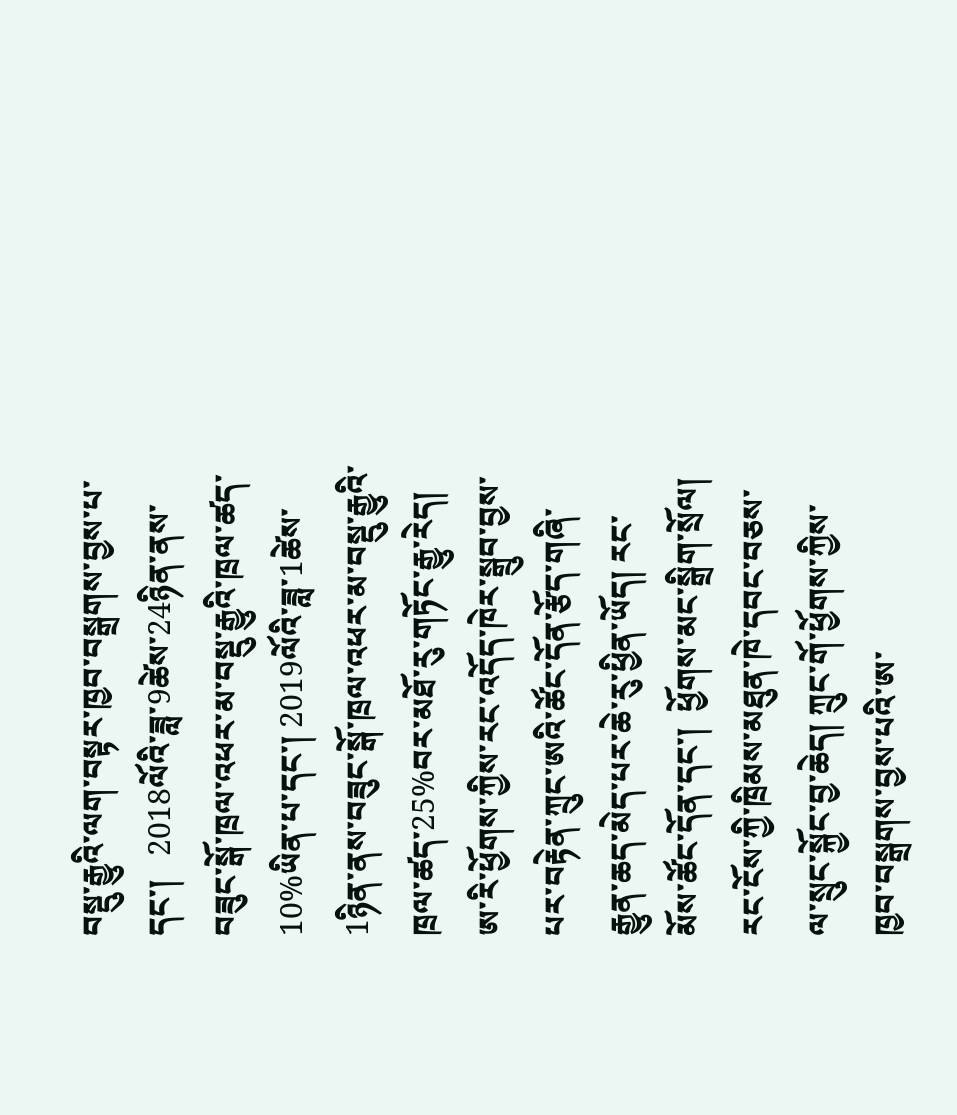བསྡུ་རྒྱུའི་ལག་བསྟར་ཁྱབ་བསྒྲགས་བྱས་པ་དང་།   2018ལོའི་ཟླ་9ཚེས་24ཉིན་ནས་བཟུང་སྒོ་ཁྲལ་འཕར་མ་བསྡུ་རྒྱུའི་ཁྲལ་ཚད་10%ཡིན་པ་དང་། 2019ལོའི་ཟླ་1ཚེས་1ཉིན་ནས་བཟུང་སྒོ་ཁྲལ་འཕར་མ་བསྡུ་རྒྱུའི་ཁྲལ་ཚད་25%བར་མཐོ་རུ་གཏོང་རྒྱུ་རེད། ཨ་རི་ཕྱོགས་ཀྱིས་རང་འདོད་ཁེར་སྒྲུབ་བྱས་པར་བརྟེན་ཀྲུང་ཨའི་ཚོང་དོན་རྩོད་གཞི་རྒྱུན་ཆད་མེད་པར་ཆེ་རུ་ཕྱིན་ཡོད། རང་མོས་ཚོང་དོན་དང་།  ཕྱོགས་མང་སྒྲིག་སྲོལ། རང་ངོས་ཀྱི་ཁྲིམས་མཐུན་ཁེ་དབང་བཅས་ལ་སྲུང་སྐྱོང་བྱ་ཆེད། ཀྲུང་གོ་ཕྱོགས་ཀྱིས་ཁྱབ་བསྒྲགས་བྱས་པའི་ཨ་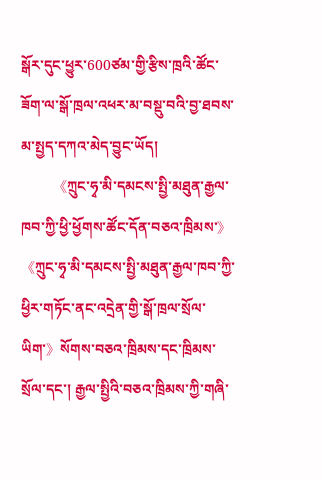སྒོར་དུང་ཕྱུར་600ཙམ་གྱི་རྩིས་ཁྲའི་ཚོང་ཟོག་ལ་སྒོ་ཁྲལ་འཕར་མ་བསྡུ་བའི་བྱ་ཐབས་མ་སྤྱད་དཀའ་མེད་བྱུང་ཡོད།
        《ཀྲུང་ཧྭ་མི་དམངས་སྤྱི་མཐུན་རྒྱལ་ཁབ་ཀྱི་ཕྱི་ཕྱོགས་ཚོང་དོན་བཅའ་ཁྲིམས་》 《ཀྲུང་ཧྭ་མི་དམངས་སྤྱི་མཐུན་རྒྱལ་ཁབ་ཀྱི་ཕྱིར་གཏོང་ནང་འདྲེན་གྱི་སྒོ་ཁྲལ་སྲོལ་ཡིག་》སོགས་བཅའ་ཁྲིམས་དང་ཁྲིམས་སྲོལ་དང་། རྒྱལ་སྤྱིའི་བཅའ་ཁྲིམས་ཀྱི་གཞི་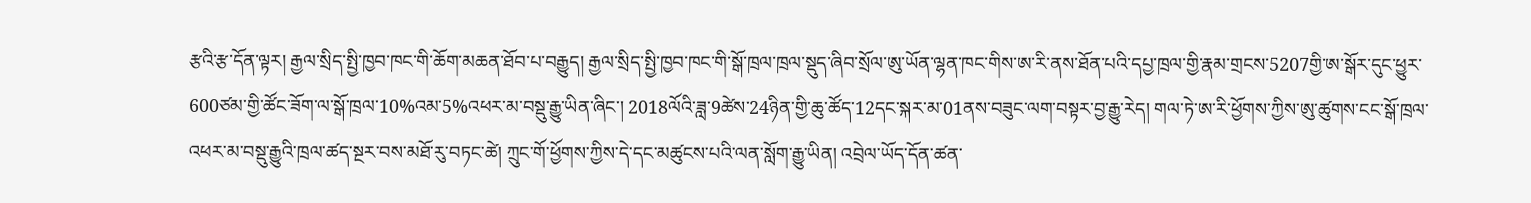རྩའི་རྩ་དོན་ལྟར། རྒྱལ་སྲིད་སྤྱི་ཁྱབ་ཁང་གི་ཆོག་མཆན་ཐོབ་པ་བརྒྱུད། རྒྱལ་སྲིད་སྤྱི་ཁྱབ་ཁང་གི་སྒོ་ཁྲལ་ཁྲལ་སྡུད་ཞིབ་སྲོལ་ཨུ་ཡོན་ལྷན་ཁང་གིས་ཨ་རི་ནས་ཐོན་པའི་དཔྱ་ཁྲལ་གྱི་རྣམ་གྲངས་5207གྱི་ཨ་སྒོར་དུང་ཕྱུར་600ཙམ་གྱི་ཚོང་ཟོག་ལ་སྒོ་ཁྲལ་10%འམ་5%འཕར་མ་བསྡུ་རྒྱུ་ཡིན་ཞིང་། 2018ལོའི་ཟླ་9ཚེས་24ཉིན་གྱི་ཆུ་ཚོད་12དང་སྐར་མ་01ནས་བཟུང་ལག་བསྟར་བྱ་རྒྱུ་རེད། གལ་ཏེ་ཨ་རི་ཕྱོགས་ཀྱིས་ཨུ་ཚུགས་ངང་སྒོ་ཁྲལ་འཕར་མ་བསྡུ་རྒྱུའི་ཁྲལ་ཚད་སྔར་བས་མཐོ་རུ་བཏང་ཚེ། ཀྲུང་གོ་ཕྱོགས་ཀྱིས་དེ་དང་མཚུངས་པའི་ལན་སློག་རྒྱུ་ཡིན། འབྲེལ་ཡོད་དོན་ཚན་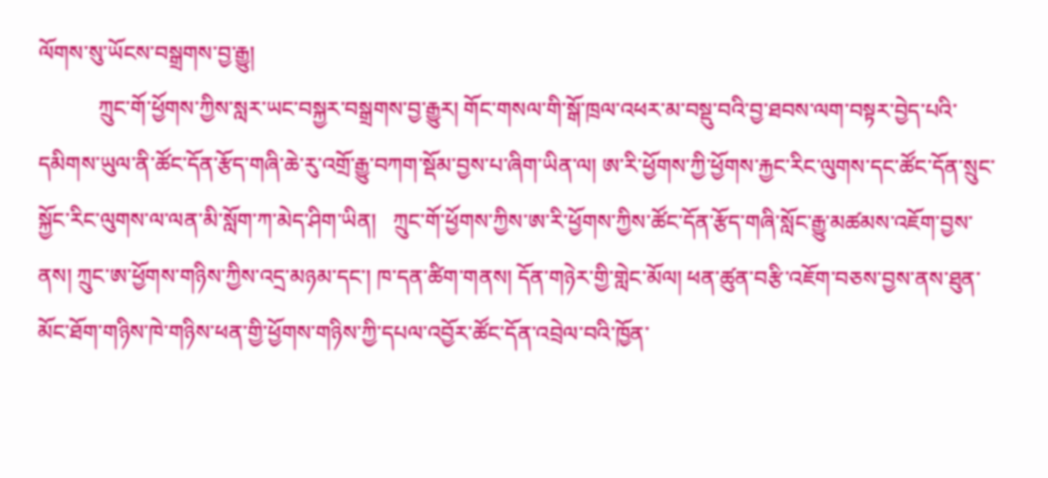ལོགས་སུ་ཡོངས་བསྒྲགས་བྱ་རྒྱུ།
           ཀྲུང་གོ་ཕྱོགས་ཀྱིས་སླར་ཡང་བསྐྱར་བསྒྲགས་བྱ་རྒྱུར། གོང་གསལ་གི་སྒོ་ཁྲལ་འཕར་མ་བསྡུ་བའི་བྱ་ཐབས་ལག་བསྟར་བྱེད་པའི་དམིགས་ཡུལ་ནི་ཚོང་དོན་རྩོད་གཞི་ཆེ་རུ་འགྲོ་རྒྱུ་བཀག་སྡོམ་བྱས་པ་ཞིག་ཡིན་ལ། ཨ་རི་ཕྱོགས་ཀྱི་ཕྱོགས་རྐྱང་རིང་ལུགས་དང་ཚོང་དོན་སྲུང་སྐྱོང་རིང་ལུགས་ལ་ལན་མི་སློག་ཀ་མེད་ཤིག་ཡིན།   ཀྲུང་གོ་ཕྱོགས་ཀྱིས་ཨ་རི་ཕྱོགས་ཀྱིས་ཚོང་དོན་རྩོད་གཞི་སློང་རྒྱུ་མཚམས་འཇོག་བྱས་ནས། ཀྲུང་ཨ་ཕྱོགས་གཉིས་ཀྱིས་འདྲ་མཉམ་དང་། ཁ་དན་ཚིག་གནས། དོན་གཉེར་གྱི་གླེང་མོལ། ཕན་ཚུན་བརྩི་འཇོག་བཅས་བྱས་ནས་ཐུན་མོང་ཐོག་གཉིས་ཁེ་གཉིས་ཕན་གྱི་ཕྱོགས་གཉིས་ཀྱི་དཔལ་འབྱོར་ཚོང་དོན་འབྲེལ་བའི་ཁྱོན་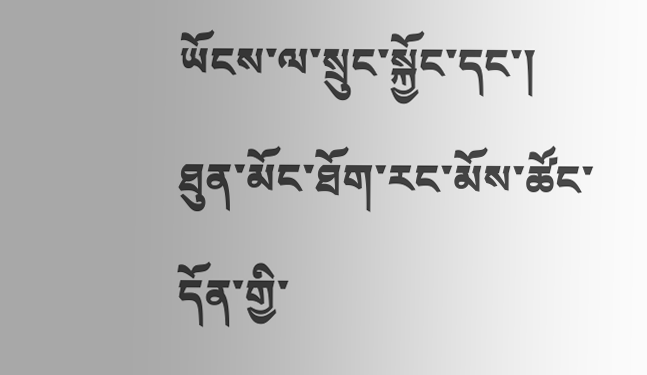ཡོངས་ལ་སྲུང་སྐྱོང་དང་། ཐུན་མོང་ཐོག་རང་མོས་ཚོང་དོན་གྱི་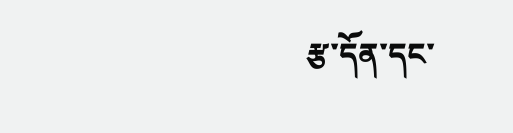རྩ་དོན་དང་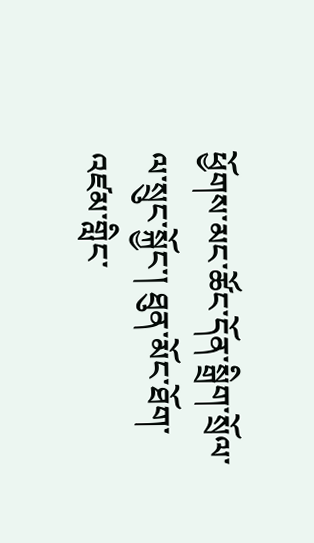ཕྱོགས་མང་ཚོང་དོན་སྒྲིག་སྲོལ་ལ་སྲུང་སྐྱོང་། ཐུན་མོང་ཐོག་འཛམ་གླིང་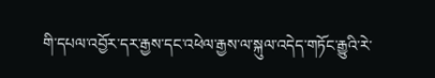གི་དཔལ་འབྱོར་དར་རྒྱས་དང་འཕེལ་རྒྱས་ལ་སྐུལ་འདེད་གཏོང་རྒྱུའི་རེ་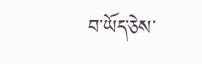བ་ཡོད་ཅེས་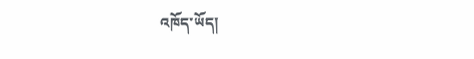འཁོད་ཡོད།